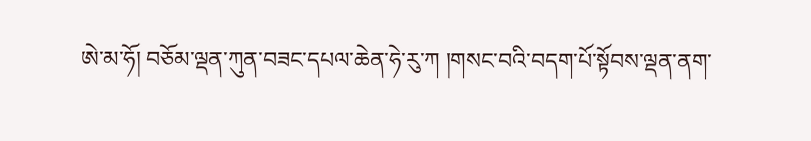ཨེ་མ་ཧོ། བཅོམ་ལྡན་ཀུན་བཟང་དཔལ་ཆེན་ཧེ་རུ་ཀ །གསང་བའི་བདག་པོ་སྟོབས་ལྡན་ནག་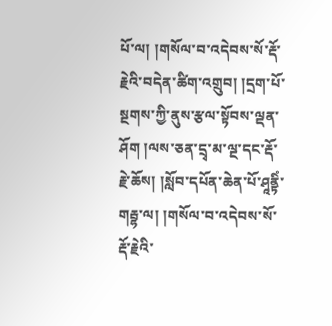པོ་ལ། །གསོལ་བ་འདེབས་སོ་རྡོ་རྗེའི་བདེན་ཚིག་འགྲུབ། །དྲག་པོ་སྔགས་ཀྱི་ནུས་རྩལ་སྟོབས་ལྡན་ཤོག །ལས་ཅན་དྲྭ་མ་ལྔ་དང་རྡོ་རྗེ་ཆོས། །སློབ་དཔོན་ཆེན་པོ་ཤཱནྟིཾ་གརྦྷ་ལ། །གསོལ་བ་འདེབས་སོ་རྡོ་རྗེའི་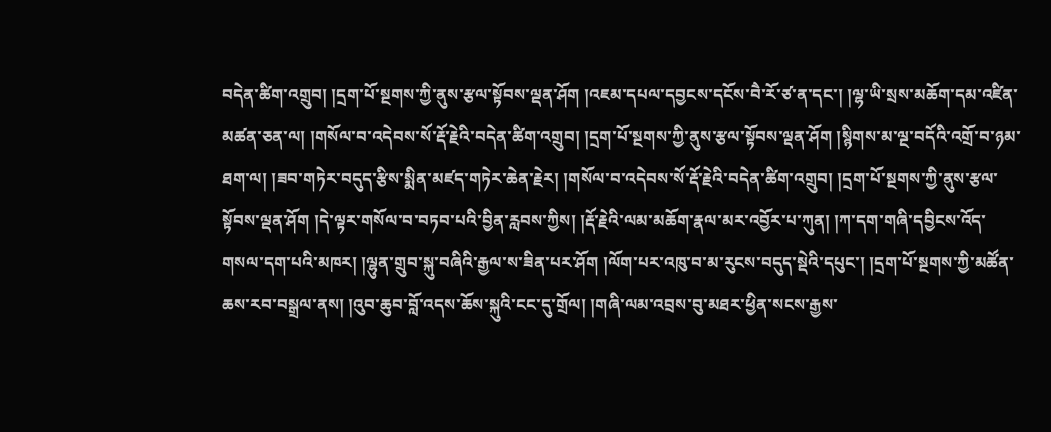བདེན་ཚིག་འགྲུབ། །དྲག་པོ་སྔགས་ཀྱི་ནུས་རྩལ་སྟོབས་ལྡན་ཤོག །འཇམ་དཔལ་དབྱངས་དངོས་བཻ་རོ་ཙ་ན་དང་། །ལྷ་ཡི་སྲས་མཆོག་དམ་འཛིན་མཚན་ཅན་ལ། །གསོལ་བ་འདེབས་སོ་རྡོ་རྗེའི་བདེན་ཚིག་འགྲུབ། །དྲག་པོ་སྔགས་ཀྱི་ནུས་རྩལ་སྟོབས་ལྡན་ཤོག །སྙིགས་མ་ལྔ་བདོའི་འགྲོ་བ་ཉམ་ཐག་ལ། །ཟབ་གཏེར་བདུད་རྩིས་སྨིན་མཛད་གཏེར་ཆེན་རྗེར། །གསོལ་བ་འདེབས་སོ་རྡོ་རྗེའི་བདེན་ཚིག་འགྲུབ། །དྲག་པོ་སྔགས་ཀྱི་ནུས་རྩལ་སྟོབས་ལྡན་ཤོག །དེ་ལྟར་གསོལ་བ་བཏབ་པའི་བྱིན་རླབས་ཀྱིས། །རྡོ་རྗེའི་ལམ་མཆོག་རྣལ་མར་འབྱོར་པ་ཀུན། །ཀ་དག་གཞི་དབྱིངས་འོད་གསལ་དག་པའི་མཁར། །ལྷུན་གྲུབ་སྐུ་བཞིའི་རྒྱལ་ས་ཟིན་པར་ཤོག །ལོག་པར་འཁུ་བ་མ་རུངས་བདུད་སྡེའི་དཔུང་། །དྲག་པོ་སྔགས་ཀྱི་མཚོན་ཆས་རབ་བསྒྲལ་ནས། །འུབ་ཆུབ་བློ་འདས་ཆོས་སྐུའི་ངང་དུ་གྲོལ། །གཞི་ལམ་འབྲས་བུ་མཐར་ཕྱིན་སངས་རྒྱས་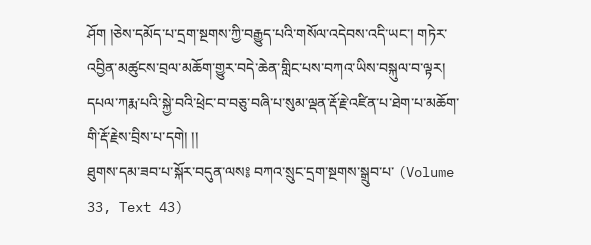ཤོག །ཅེས་དམོད་པ་དྲག་སྔགས་ཀྱི་བརྒྱུད་པའི་གསོལ་འདེབས་འདི་ཡང་། གཏེར་འབྱིན་མཚུངས་བྲལ་མཆོག་གྱུར་བདེ་ཆེན་གླིང་པས་བཀའ་ཡིས་བསྐུལ་བ་ལྟར། དཔལ་ཀརྨ་པའི་སྐྱེ་བའི་ཕྲེང་བ་བཅུ་བཞི་པ་སུམ་ལྡན་རྡོ་རྗེ་འཛིན་པ་ཐེག་པ་མཆོག་གི་རྡོ་རྗེས་བྲིས་པ་དགེ། །།
ཐུགས་དམ་ཟབ་པ་སྐོར་བདུན་ལས༔ བཀའ་སྲུང་དྲག་སྔགས་སྒྲུབ་པ་ (Volume 33, Text 43)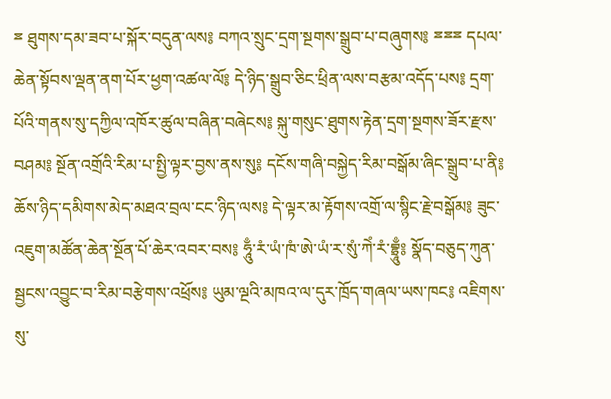ྈ ཐུགས་དམ་ཟབ་པ་སྐོར་བདུན་ལས༔ བཀའ་སྲུང་དྲག་སྔགས་སྒྲུབ་པ་བཞུགས༔ ྈྈྈ དཔལ་ཆེན་སྟོབས་ལྡན་ནག་པོར་ཕྱག་འཚལ་ལོ༔ དེ་ཉིད་སྒྲུབ་ཅིང་ཕྲིན་ལས་བརྩམ་འདོད་པས༔ དྲག་པོའི་གནས་སུ་དཀྱིལ་འཁོར་ཚུལ་བཞིན་བཞེངས༔ སྐུ་གསུང་ཐུགས་རྟེན་དྲག་སྔགས་ཟོར་རྫས་བཤམ༔ སྔོན་འགྲོའི་རིམ་པ་སྤྱི་ལྟར་བྱས་ནས་སུ༔ དངོས་གཞི་བསྐྱེད་རིམ་བསྒོམ་ཞིང་སྒྲུབ་པ་ནི༔ ཆོས་ཉིད་དམིགས་མེད་མཐའ་བྲལ་ངང་ཉིད་ལས༔ དེ་ལྟར་མ་རྟོགས་འགྲོ་ལ་སྙིང་རྗེ་བསྒོམ༔ ཟུང་འཇུག་མཚོན་ཆེན་སྔོན་པོ་ཆེར་འབར་བས༔ ཧཱུྃ་རཾ་ཡཾ་ཁཾ་ཨེ་ཡཾ་ར་སུཾ་ཀེཾ་རཾ་བྷྲཱུྃ༔ སྣོད་བཅུད་ཀུན་སྦྱངས་འབྱུང་བ་རིམ་བརྩེགས་འཕྲོས༔ ཡུམ་ལྔའི་མཁའ་ལ་དུར་ཁྲོད་གཞལ་ཡས་ཁང༔ འཇིགས་སུ་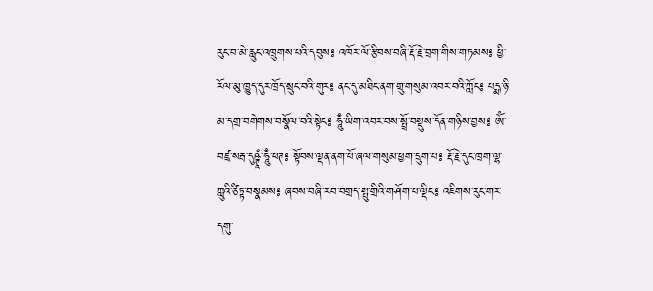རུང་བ་མེ་རླུང་འཁྲུགས་པའི་དབུས༔ འཁོར་ལོ་རྩིབས་བཞི་རྡོ་རྗེ་བྲག་གིས་གཏམས༔ ཕྱི་རོལ་མུ་ཁྱུད་དུར་ཁྲོད་སྲུང་བའི་གུར༔ ནང་དུ་མཐིང་ནག་གྲུ་གསུམ་འབར་བའི་ཀློང༔ པདྨ་ཉི་མ་དགྲ་བགེགས་བསྣོལ་བའི་སྟེང༔ ཧཱུྃ་ཡིག་འབར་བས་སྤྲོ་བསྡུས་དོན་གཉིས་བྱས༔ ཨོཾ་བཛྲ་སརྦ་དུཥྚཱཾ་ཧཱུྃ་ཕཊ༔ སྟོབས་ལྡན་ནག་པོ་ཞལ་གསུམ་ཕྱག་དྲུག་པ༔ རྡོ་རྗེ་དུང་ཁྲག་ལྷ་ཀླུའི་ཙིཏྟ་བསྣམས༔ ཞབས་བཞི་རབ་བགྲད་སྤུ་གྲིའི་གཤོག་པ་ལྡིང༔ འཇིགས་རུང་གར་དགུ་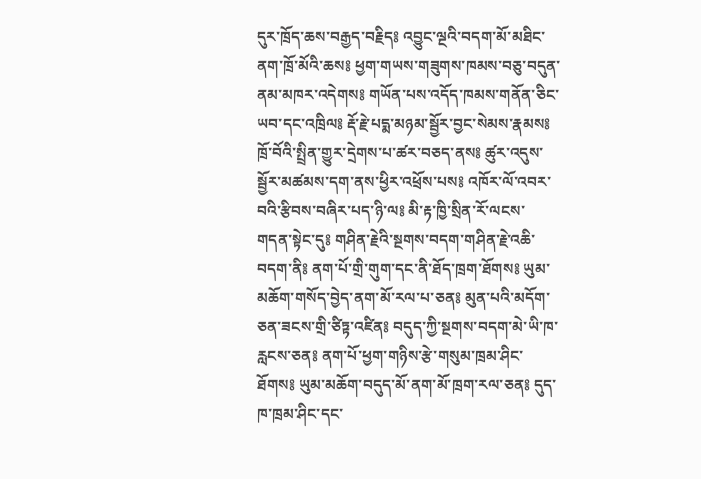དུར་ཁྲོད་ཆས་བརྒྱད་བརྗིད༔ འབྱུང་ལྔའི་བདག་མོ་མཐིང་ནག་ཁྲོ་མོའི་ཆས༔ ཕྱག་གཡས་གཟུགས་ཁམས་བཅུ་བདུན་ནམ་མཁར་འདེགས༔ གཡོན་པས་འདོད་ཁམས་གནོན་ཅིང་ཡབ་དང་འཁྲིལ༔ རྡོ་རྗེ་པདྨ་མཉམ་སྦྱོར་བྱང་སེམས་རྣམས༔ ཁྲོ་བོའི་སྤྲིན་གྱུར་དྲེགས་པ་ཚར་བཅད་ནས༔ ཚུར་འདུས་སྦྱོར་མཚམས་དག་ནས་ཕྱིར་འཕྲོས་པས༔ འཁོར་ལོ་འབར་བའི་རྩིབས་བཞིར་པད་ཉི་ལ༔ མི་རྟ་ཁྱི་སྲིན་རོ་ལངས་གདན་སྟེང་དུ༔ གཤིན་རྗེའི་སྔགས་བདག་གཤིན་རྗེ་འཆི་བདག་ནི༔ ནག་པོ་གྲི་གུག་དང་ནི་ཐོད་ཁྲག་ཐོགས༔ ཡུམ་མཆོག་གསོད་བྱེད་ནག་མོ་རལ་པ་ཅན༔ མུན་པའི་མདོག་ཅན་ཟངས་གྲི་ཙིཏྟ་འཛིན༔ བདུད་ཀྱི་སྔགས་བདག་མེ་ཡི་ཁ་རླངས་ཅན༔ ནག་པོ་ཕྱག་གཉིས་རྩེ་གསུམ་ཁྲམ་ཤིང་ཐོགས༔ ཡུམ་མཆོག་བདུད་མོ་ནག་མོ་ཁྲག་རལ་ཅན༔ དུད་ཁ་ཁྲམ་ཤིང་དང་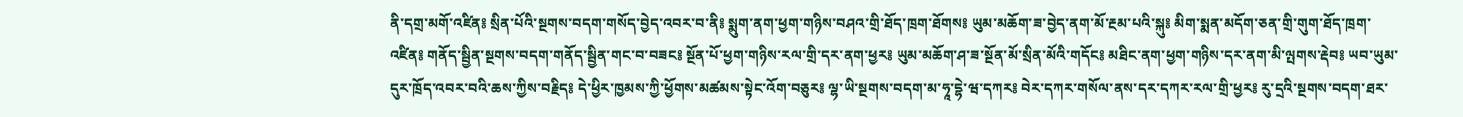ནི་དགྲ་མགོ་འཛིན༔ སྲིན་པོའི་སྔགས་བདག་གསོད་བྱེད་འབར་བ་ནི༔ སྨུག་ནག་ཕྱག་གཉིས་བཤའ་གྲི་ཐོད་ཁྲག་ཐོགས༔ ཡུམ་མཆོག་ཟ་བྱེད་ནག་མོ་རྔམ་པའི་སྐུ༔ མིག་སྨན་མདོག་ཅན་གྲི་གུག་ཐོད་ཁྲག་འཛིན༔ གནོད་སྦྱིན་སྔགས་བདག་གནོད་སྦྱིན་གང་བ་བཟང༔ སྔོན་པོ་ཕྱག་གཉིས་རལ་གྲི་དར་ནག་ཕྱར༔ ཡུམ་མཆོག་ཤ་ཟ་སྔོན་མོ་སྲིན་མོའི་གདོང༔ མཐིང་ནག་ཕྱག་གཉིས་དར་ནག་མི་ལྤགས་རྡེབ༔ ཡབ་ཡུམ་དུར་ཁྲོད་འབར་བའི་ཆས་ཀྱིས་བརྗིད༔ དེ་ཕྱིར་ཁྱམས་ཀྱི་ཕྱོགས་མཚམས་སྟེང་འོག་བཅུར༔ ལྷ་ཡི་སྔགས་བདག་མ་ཧཱ་དྷེ་ཝ་དཀར༔ བེར་དཀར་གསོལ་ནས་དར་དཀར་རལ་གྲི་ཕྱར༔ རུ་དྲའི་སྔགས་བདག་ཐར་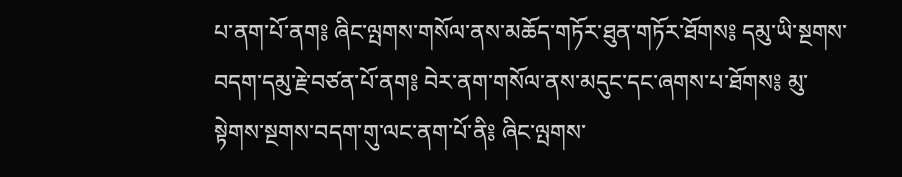པ་ནག་པོ་ནག༔ ཞིང་ལྤགས་གསོལ་ནས་མཆོད་གཏོར་ཐུན་གཏོར་ཐོགས༔ དམུ་ཡི་སྔགས་བདག་དམུ་རྗེ་བཙན་པོ་ནག༔ བེར་ནག་གསོལ་ནས་མདུང་དང་ཞགས་པ་ཐོགས༔ མུ་སྟེགས་སྔགས་བདག་གུ་ལང་ནག་པོ་ནི༔ ཞིང་ལྤགས་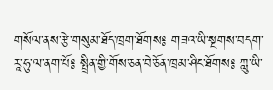གསོལ་ནས་རྩེ་གསུམ་ཐོད་ཁྲག་ཐོགས༔ གཟའ་ཡི་སྔགས་བདག་རཱ་ཧུ་ལ་ནག་པོ༔ སྤྲིན་གྱི་གོས་ཅན་བེ་ཅོན་ཁྲམ་ཤིང་ཐོགས༔ ཀླུ་ཡི་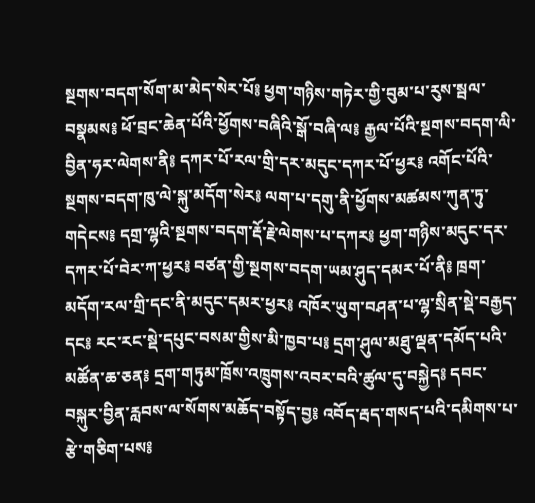སྔགས་བདག་སོག་མ་མེད་སེར་པོ༔ ཕྱག་གཉིས་གཏེར་གྱི་བུམ་པ་རུས་སྦལ་བསྣམས༔ ཕོ་བྲང་ཆེན་པོའི་ཕྱོགས་བཞིའི་སྒོ་བཞི་ལ༔ རྒྱལ་པོའི་སྔགས་བདག་ལི་བྱིན་ཧར་ལེགས་ནི༔ དཀར་པོ་རལ་གྲི་དར་མདུང་དཀར་པོ་ཕྱར༔ འགོང་པོའི་སྔགས་བདག་ཁུ་ལེ་སྐུ་མདོག་སེར༔ ལག་པ་དགུ་ནི་ཕྱོགས་མཚམས་ཀུན་ཏུ་གདེངས༔ དགྲ་ལྷའི་སྔགས་བདག་རྡོ་རྗེ་ལེགས་པ་དཀར༔ ཕྱག་གཉིས་མདུང་དར་དཀར་པོ་བེར་ཀ་ཕྱར༔ བཙན་གྱི་སྔགས་བདག་ཡམ་ཤུད་དམར་པོ་ནི༔ ཁྲག་མདོག་རལ་གྲི་དང་ནི་མདུང་དམར་ཕྱར༔ འཁོར་ཡུག་བཤན་པ་ལྷ་སྲིན་སྡེ་བརྒྱད་དང༔ རང་རང་སྡེ་དཔུང་བསམ་གྱིས་མི་ཁྱབ་པ༔ དྲག་ཤུལ་མཐུ་ལྡན་དམོད་པའི་མཚོན་ཆ་ཅན༔ དྲག་གཏུམ་ཁྲོས་འཁྲུགས་འབར་བའི་ཚུལ་དུ་བསྐྱེད༔ དབང་བསྐུར་བྱིན་རླབས་ལ་སོགས་མཆོད་བསྟོད་བྱ༔ འབོད་རྦད་གསད་པའི་དམིགས་པ་རྩེ་གཅིག་པས༔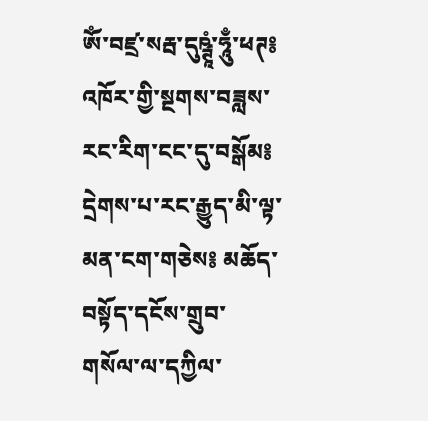ཨོཾ་བཛྲ་སརྦ་དུཥྚཱཾ་ཧཱུྃ་ཕཊ༔ འཁོར་གྱི་སྔགས་བཟླས་རང་རིག་ངང་དུ་བསྒོམ༔ དྲེགས་པ་རང་རྒྱུད་མི་ལྟ་མན་ངག་གཅེས༔ མཆོད་བསྟོད་དངོས་གྲུབ་གསོལ་ལ་དཀྱིལ་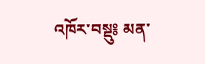འཁོར་བསྡུ༔ མན་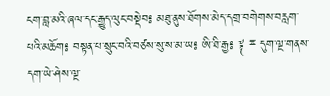ངག་བླ་མའི་ཞལ་དང་རྒྱུད་ལུང་བསྡེབ༔ མཐུ་ནུས་ཐོགས་མེད་དགྲ་བགེགས་བརླག་པའི་མཆོག༔ བསྟན་པ་སྲུང་བའི་བཙས་སུ་ས་མ་ཡ༔ ཨི་ཐི་རྒྱ༔ ༈ ྈ དུག་ལྔ་གནས་དག་ཡེ་ཤེས་ལྔ་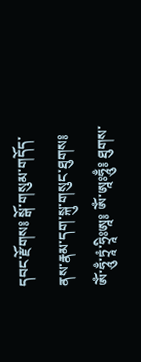དབང་རྫོགས༔ སྒོ་གསུམ་གདོད་ནས་རྣམ་དག་སྐུ་གསུང་ཐུགས༔ ཨོཾ་ཧཱུྃ་ཏྲཱཾ་ཧྲཱིཿཨཱ༔ ཨོཾ་ཨཱཿཧཱུྃ༔ ཐུགས་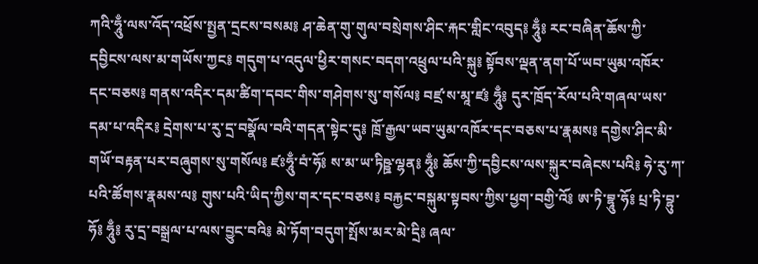ཀའི་ཧཱུྃ་ལས་འོད་འཕྲོས་སྤྱན་དྲངས་བསམ༔ ཤ་ཆེན་གུ་གུལ་བསྲེགས་ཤིང་རྐང་གླིང་འབུད༔ ཧཱུྃ༔ རང་བཞིན་ཆོས་ཀྱི་དབྱིངས་ལས་མ་གཡོས་ཀྱང༔ གདུག་པ་འདུལ་ཕྱིར་གསང་བདག་འཕྲུལ་པའི་སྐུ༔ སྟོབས་ལྡན་ནག་པོ་ཡབ་ཡུམ་འཁོར་དང་བཅས༔ གནས་འདིར་དམ་ཚིག་དབང་གིས་གཤེགས་སུ་གསོལ༔ བཛྲ་ས་མཱ་ཛ༔ ཧཱུྃ༔ དུར་ཁྲོད་རོལ་པའི་གཞལ་ཡས་དམ་པ་འདིར༔ དྲེགས་པ་རུ་དྲ་བསྣོལ་བའི་གདན་སྟེང་དུ༔ ཁྲོ་རྒྱལ་ཡབ་ཡུམ་འཁོར་དང་བཅས་པ་རྣམས༔ དགྱེས་ཤིང་མི་གཡོ་བརྟན་པར་བཞུགས་སུ་གསོལ༔ ཛཿཧཱུྃ་བཾ་ཧོ༔ ས་མ་ཡ་ཏིཥྛ་ལྷན༔ ཧཱུྃ༔ ཆོས་ཀྱི་དབྱིངས་ལས་སྐུར་བཞེངས་པའི༔ ཧེ་རུ་ཀ་པའི་ཚོགས་རྣམས་ལ༔ གུས་པའི་ཡིད་ཀྱིས་གར་དང་བཅས༔ བརྐྱང་བསྐུམ་སྟབས་ཀྱིས་ཕྱག་བགྱི་འོ༔ ཨ་ཏི་བྷཱུ་ཧོ༔ པྲ་ཏི་བྷུ་ཧོ༔ ཧཱུྃ༔ རུ་དྲ་བསྒྲལ་པ་ལས་བྱུང་བའི༔ མེ་ཏོག་བདུག་སྤོས་མར་མེ་དྲི༔ ཞལ་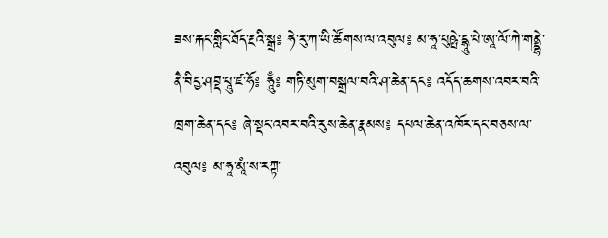ཟས་རྐང་གླིང་ཐོད་རྔའི་སྒྲ༔ ཧེ་རུ་ཀ་ཡི་ཚོགས་ལ་འབུལ༔ མ་ཧཱ་པུཥྤེ་དྷཱུ་པེ་ཨཱ་ལོ་ཀེ་གནྡྷེ་ནཻ་བིདྱ་ཤབྡ་པཱུ་ཛ་ཧོ༔ ཧཱུྃ༔ གཏི་མུག་བསྒྲལ་བའི་ཤ་ཆེན་དང༔ འདོད་ཆགས་འབར་བའི་ཁྲག་ཆེན་དང༔ ཞེ་སྡང་འབར་བའི་རུས་ཆེན་རྣམས༔ དཔལ་ཆེན་འཁོར་དང་བཅས་ལ་འབུལ༔ མ་ཧཱ་མཱཾ་ས་རཀྟ་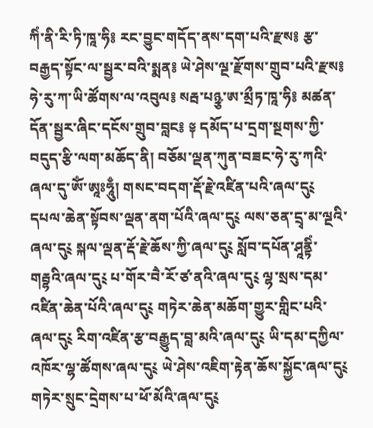ཀིཾ་ནི་རི་ཏི་ཁཱ་ཧི༔ རང་བྱུང་གདོད་ནས་དག་པའི་རྫས༔ རྩ་བརྒྱད་སྟོང་ལ་སྦྱར་བའི་སྨན༔ ཡེ་ཤེས་ལྔ་རྫོགས་གྲུབ་པའི་རྫས༔ ཧེ་རུ་ཀ་ཡི་ཚོགས་ལ་འབུལ༔ སརྦ་པཉྩ་ཨ་མྲྀཏ་ཁཱ་ཧི༔ མཚན་དོན་སྦྱར་ཞིང་དངོས་གྲུབ་བླང༔ ༈ དམོད་པ་དྲག་སྔགས་ཀྱི་བདུད་རྩི་ལག་མཆོད་ནི། བཅོམ་ལྡན་ཀུན་བཟང་ཧེ་རུ་ཀའི་ཞལ་དུ་ཨོཾ་ཨཱཿཧཱུྃ། གསང་བདག་རྡོ་རྗེ་འཛིན་པའི་ཞལ་དུ༴ དཔལ་ཆེན་སྟོབས་ལྡན་ནག་པོའི་ཞལ་དུ༴ ལས་ཅན་དྲྭ་མ་ལྔའི་ཞལ་དུ༴ སྐལ་ལྡན་རྡོ་རྗེ་ཆོས་ཀྱི་ཞལ་དུ༴ སློབ་དཔོན་ཤཱནྟིཾ་གརྦྷའི་ཞལ་དུ༴ པ་གོར་བཻ་རོ་ཙ་ནའི་ཞལ་དུ༴ ལྷ་སྲས་དམ་འཛིན་ཆེན་པོའི་ཞལ་དུ༴ གཏེར་ཆེན་མཆོག་གྱུར་གླིང་པའི་ཞལ་དུ༴ རིག་འཛིན་རྩ་བརྒྱུད་བླ་མའི་ཞལ་དུ༴ ཡི་དམ་དཀྱིལ་འཁོར་ལྷ་ཚོགས་ཞལ་དུ༴ ཡེ་ཤེས་འཇིག་རྟེན་ཆོས་སྐྱོང་ཞལ་དུ༴ གཏེར་སྲུང་དྲེགས་པ་ཕོ་མོའི་ཞལ་དུ༴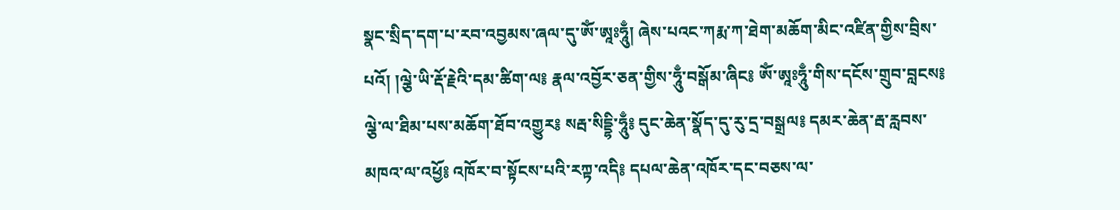སྣང་སྲིད་དག་པ་རབ་འབྱམས་ཞལ་དུ་ཨོཾ་ཨཱཿཧཱུྃ། ཞེས་པའང་ཀརྨ་ཀ་ཐེག་མཆོག་མིང་འཛིན་གྱིས་བྲིས་པའོ། །ལྕེ་ཡི་རྡོ་རྗེའི་དམ་ཚིག་ལ༔ རྣལ་འབྱོར་ཅན་གྱིས་ཧཱུྃ་བསྒོམ་ཞིང༔ ཨོཾ་ཨཱཿཧཱུྃ་གིས་དངོས་གྲུབ་བླངས༔ ལྕེ་ལ་ཐིམ་པས་མཆོག་ཐོབ་འགྱུར༔ སརྦ་སིདྡྷི་ཧཱུྃ༔ དུང་ཆེན་སྣོད་དུ་རུ་དྲ་བསྒྲལ༔ དམར་ཆེན་རྦ་རླབས་མཁའ་ལ་འཕྱོ༔ འཁོར་བ་སྟོངས་པའི་རཀྟ་འདི༔ དཔལ་ཆེན་འཁོར་དང་བཅས་ལ་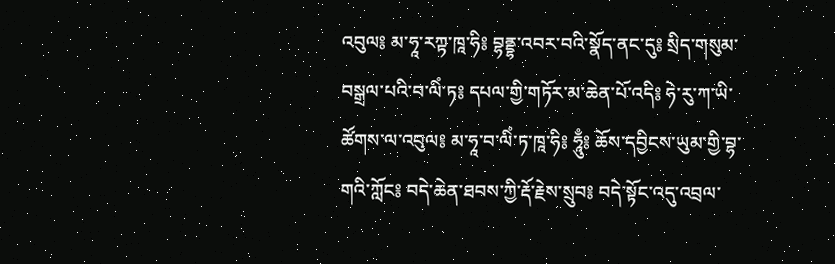འབུལ༔ མ་ཧཱ་རཀྟ་ཁཱ་ཧི༔ བྷནྡྷ་འབར་བའི་སྣོད་ནང་དུ༔ སྲིད་གསུམ་བསྒྲལ་པའི་བ་ལིཾ་ཏ༔ དཔལ་གྱི་གཏོར་མ་ཆེན་པོ་འདི༔ ཧེ་རུ་ཀ་ཡི་ཚོགས་ལ་འབུལ༔ མ་ཧཱ་བ་ལིཾ་ཏ་ཁཱ་ཧི༔ ཧཱུྃ༔ ཆོས་དབྱིངས་ཡུམ་གྱི་བྷ་གའི་ཀློང༔ བདེ་ཆེན་ཐབས་ཀྱི་རྡོ་རྗེས་སྲུབ༔ བདེ་སྟོང་འདུ་འབྲལ་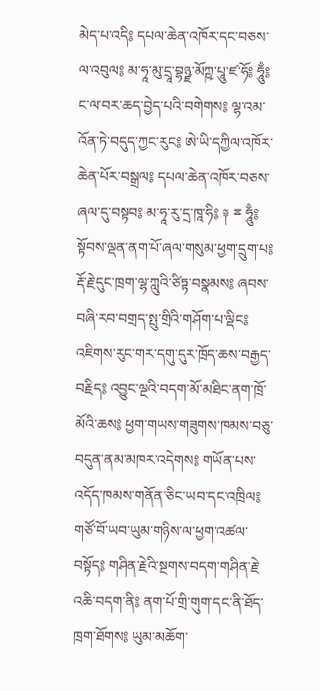མེད་པ་འདི༔ དཔལ་ཆེན་འཁོར་དང་བཅས་ལ་འབུལ༔ མ་ཧཱ་མུ་དྲཱ་བྷཉྫ་མོཀྵ་པཱུ་ཛ་ཧོ༔ ཧཱུྃ༔ ང་ལ་བར་ཆད་བྱེད་པའི་བགེགས༔ ལྷ་འམ་འོན་ཏེ་བདུད་ཀྱང་རུང༔ ཨེ་ཡི་དཀྱིལ་འཁོར་ཆེན་པོར་བསྒྲལ༔ དཔལ་ཆེན་འཁོར་བཅས་ཞལ་དུ་བསྟབ༔ མ་ཧཱ་རུ་དྲ་ཁཱ་ཧི༔ ༈ ྈ ཧཱུྃ༔ སྟོབས་ལྡན་ནག་པོ་ཞལ་གསུམ་ཕྱག་དྲུག་པ༔ རྡོ་རྗེ་དུང་ཁྲག་ལྷ་ཀླུའི་ཙིཏྟ་བསྣམས༔ ཞབས་བཞི་རབ་བགྲད་སྤུ་གྲིའི་གཤོག་པ་ལྡིང༔ འཇིགས་རུང་གར་དགུ་དུར་ཁྲོད་ཆས་བརྒྱད་བརྗིད༔ འབྱུང་ལྔའི་བདག་མོ་མཐིང་ནག་ཁྲོ་མོའི་ཆས༔ ཕྱག་གཡས་གཟུགས་ཁམས་བཅུ་བདུན་ནམ་མཁར་འདེགས༔ གཡོན་པས་འདོད་ཁམས་གནོན་ཅིང་ཡབ་དང་འཁྲིལ༔ གཙོ་བོ་ཡབ་ཡུམ་གཉིས་ལ་ཕྱག་འཚལ་བསྟོད༔ གཤིན་རྗེའི་སྔགས་བདག་གཤིན་རྗེ་འཆི་བདག་ནི༔ ནག་པོ་གྲི་གུག་དང་ནི་ཐོད་ཁྲག་ཐོགས༔ ཡུམ་མཆོག་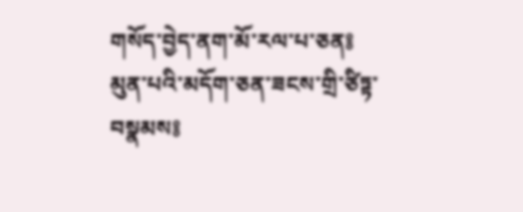གསོད་བྱེད་ནག་མོ་རལ་པ་ཅན༔ མུན་པའི་མདོག་ཅན་ཟངས་གྲི་ཙིཏྟ་བསྣམས༔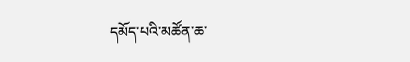དམོད་པའི་མཚོན་ཆ་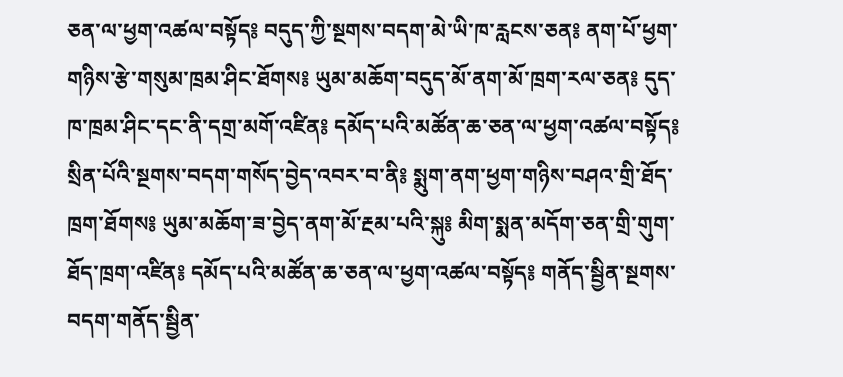ཅན་ལ་ཕྱག་འཚལ་བསྟོད༔ བདུད་ཀྱི་སྔགས་བདག་མེ་ཡི་ཁ་རླངས་ཅན༔ ནག་པོ་ཕྱག་གཉིས་རྩེ་གསུམ་ཁྲམ་ཤིང་ཐོགས༔ ཡུམ་མཆོག་བདུད་མོ་ནག་མོ་ཁྲག་རལ་ཅན༔ དུད་ཁ་ཁྲམ་ཤིང་དང་ནི་དགྲ་མགོ་འཛིན༔ དམོད་པའི་མཚོན་ཆ་ཅན་ལ་ཕྱག་འཚལ་བསྟོད༔ སྲིན་པོའི་སྔགས་བདག་གསོད་བྱེད་འབར་བ་ནི༔ སྨུག་ནག་ཕྱག་གཉིས་བཤའ་གྲི་ཐོད་ཁྲག་ཐོགས༔ ཡུམ་མཆོག་ཟ་བྱེད་ནག་མོ་རྔམ་པའི་སྐུ༔ མིག་སྨན་མདོག་ཅན་གྲི་གུག་ཐོད་ཁྲག་འཛིན༔ དམོད་པའི་མཚོན་ཆ་ཅན་ལ་ཕྱག་འཚལ་བསྟོད༔ གནོད་སྦྱིན་སྔགས་བདག་གནོད་སྦྱིན་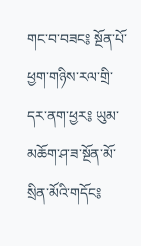གང་བ་བཟང༔ སྔོན་པོ་ཕྱག་གཉིས་རལ་གྲི་དར་ནག་ཕྱར༔ ཡུམ་མཆོག་ཤ་ཟ་སྔོན་མོ་སྲིན་མོའི་གདོང༔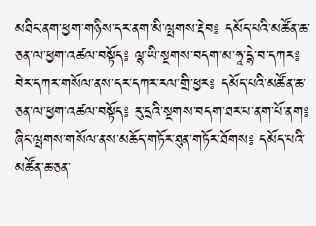མཐིང་ནག་ཕྱག་གཉིས་དར་ནག་མི་ལྤགས་རྡེབ༔ དམོད་པའི་མཚོན་ཆ་ཅན་ལ་ཕྱག་འཚལ་བསྟོད༔ ལྷ་ཡི་སྔགས་བདག་མ་ཧཱ་དྷེ་བ་དཀར༔ བེར་དཀར་གསོལ་ནས་དར་དཀར་རལ་གྲི་ཕྱར༔ དམོད་པའི་མཚོན་ཆ་ཅན་ལ་ཕྱག་འཚལ་བསྟོད༔ རུ་དྲའི་སྔགས་བདག་ཐར་པ་ནག་པོ་ནག༔ ཞིང་ལྤགས་གསོལ་ནས་མཆོད་གཏོར་ཐུན་གཏོར་ཐོགས༔ དམོད་པའི་མཚོན་ཆ་ཅན་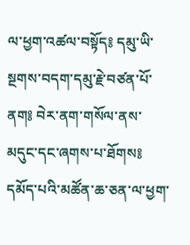ལ་ཕྱག་འཚལ་བསྟོད༔ དམུ་ཡི་སྔགས་བདག་དམུ་རྗེ་བཙན་པོ་ནག༔ བེར་ནག་གསོལ་ནས་མདུང་དང་ཞགས་པ་ཐོགས༔ དམོད་པའི་མཚོན་ཆ་ཅན་ལ་ཕྱག་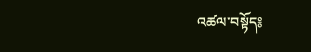འཚལ་བསྟོད༔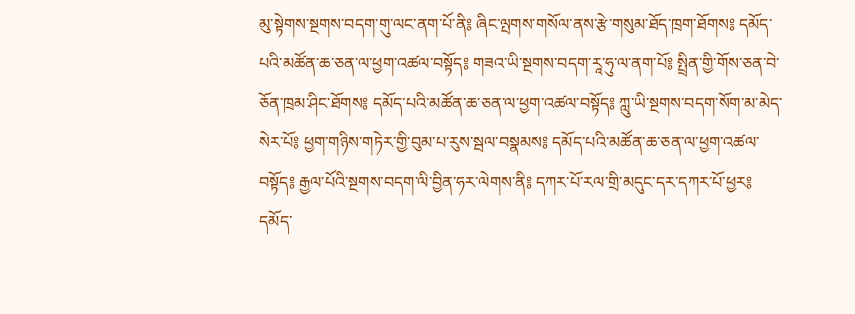མུ་སྟེགས་སྔགས་བདག་གུ་ལང་ནག་པོ་ནི༔ ཞིང་ལྤགས་གསོལ་ནས་རྩེ་གསུམ་ཐོད་ཁྲག་ཐོགས༔ དམོད་པའི་མཚོན་ཆ་ཅན་ལ་ཕྱག་འཚལ་བསྟོད༔ གཟའ་ཡི་སྔགས་བདག་རཱ་ཧུ་ལ་ནག་པོ༔ སྤྲིན་གྱི་གོས་ཅན་བེ་ཅོན་ཁྲམ་ཤིང་ཐོགས༔ དམོད་པའི་མཚོན་ཆ་ཅན་ལ་ཕྱག་འཚལ་བསྟོད༔ ཀླུ་ཡི་སྔགས་བདག་སོག་མ་མེད་སེར་པོ༔ ཕྱག་གཉིས་གཏེར་གྱི་བུམ་པ་རུས་སྦལ་བསྣམས༔ དམོད་པའི་མཚོན་ཆ་ཅན་ལ་ཕྱག་འཚལ་བསྟོད༔ རྒྱལ་པོའི་སྔགས་བདག་ལི་བྱིན་ཧར་ལེགས་ནི༔ དཀར་པོ་རལ་གྲི་མདུང་དར་དཀར་པོ་ཕྱར༔ དམོད་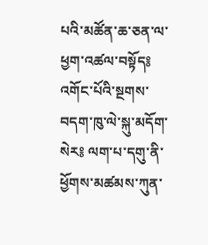པའི་མཚོན་ཆ་ཅན་ལ་ཕྱག་འཚལ་བསྟོད༔ འགོང་པོའི་སྔགས་བདག་ཁུ་ལེ་སྐུ་མདོག་སེར༔ ལག་པ་དགུ་ནི་ཕྱོགས་མཚམས་ཀུན་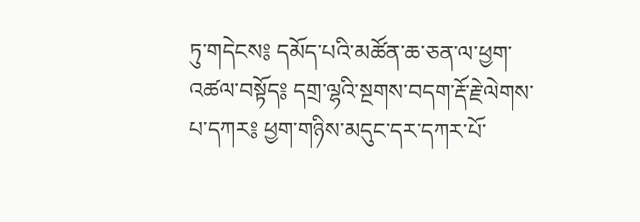ཏུ་གདེངས༔ དམོད་པའི་མཚོན་ཆ་ཅན་ལ་ཕྱག་འཚལ་བསྟོད༔ དགྲ་ལྷའི་སྔགས་བདག་རྡོ་རྗེ་ལེགས་པ་དཀར༔ ཕྱག་གཉིས་མདུང་དར་དཀར་པོ་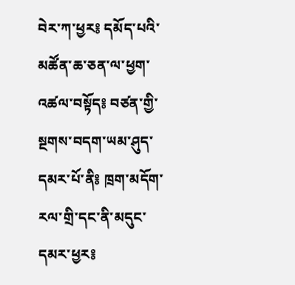བེར་ཀ་ཕྱར༔ དམོད་པའི་མཚོན་ཆ་ཅན་ལ་ཕྱག་འཚལ་བསྟོད༔ བཙན་གྱི་སྔགས་བདག་ཡམ་ཤུད་དམར་པོ་ནི༔ ཁྲག་མདོག་རལ་གྲི་དང་ནི་མདུང་དམར་ཕྱར༔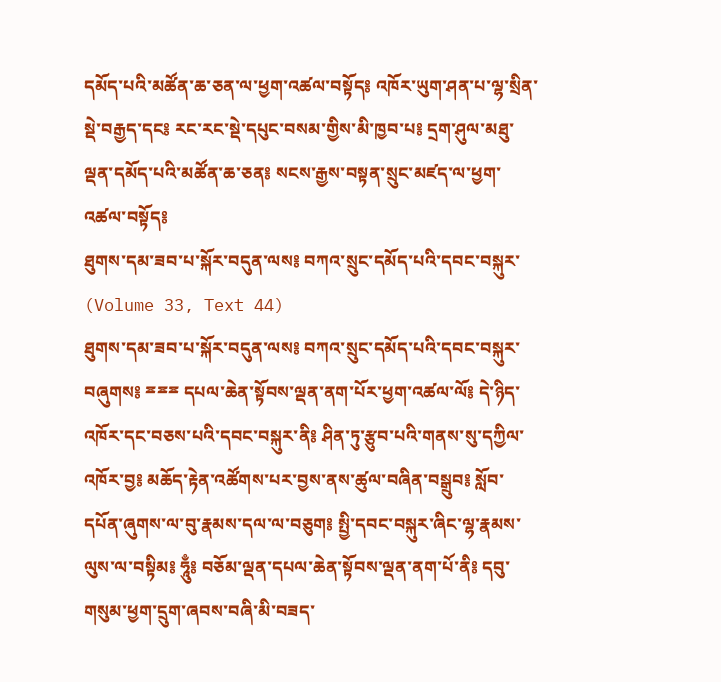དམོད་པའི་མཚོན་ཆ་ཅན་ལ་ཕྱག་འཚལ་བསྟོད༔ འཁོར་ཡུག་ཤན་པ་ལྷ་སྲིན་སྡེ་བརྒྱད་དང༔ རང་རང་སྡེ་དཔུང་བསམ་གྱིས་མི་ཁྱབ་པ༔ དྲག་ཤུལ་མཐུ་ལྡན་དམོད་པའི་མཚོན་ཆ་ཅན༔ སངས་རྒྱས་བསྟན་སྲུང་མཛད་ལ་ཕྱག་འཚལ་བསྟོད༔
ཐུགས་དམ་ཟབ་པ་སྐོར་བདུན་ལས༔ བཀའ་སྲུང་དམོད་པའི་དབང་བསྐུར་ (Volume 33, Text 44)
ཐུགས་དམ་ཟབ་པ་སྐོར་བདུན་ལས༔ བཀའ་སྲུང་དམོད་པའི་དབང་བསྐུར་བཞུགས༔ ྈྈྈ དཔལ་ཆེན་སྟོབས་ལྡན་ནག་པོར་ཕྱག་འཚལ་ལོ༔ དེ་ཉིད་འཁོར་དང་བཅས་པའི་དབང་བསྐུར་ནི༔ ཤིན་ཏུ་རྩུབ་པའི་གནས་སུ་དཀྱིལ་འཁོར་བྱ༔ མཆོད་རྟེན་འཚོགས་པར་བྱས་ནས་ཚུལ་བཞིན་བསྒྲུབ༔ སློབ་དཔོན་ཞུགས་ལ་བུ་རྣམས་དལ་ལ་བཅུག༔ སྤྱི་དབང་བསྐུར་ཞིང་ལྷ་རྣམས་ལུས་ལ་བསྟིམ༔ ཧཱུྃ༔ བཅོམ་ལྡན་དཔལ་ཆེན་སྟོབས་ལྡན་ནག་པོ་ནི༔ དབུ་གསུམ་ཕྱག་དྲུག་ཞབས་བཞི་མི་བཟད་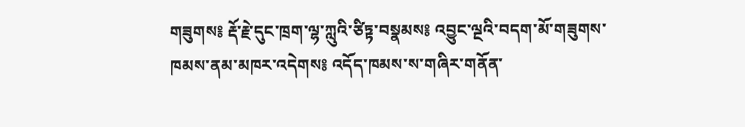གཟུགས༔ རྡོ་རྗེ་དུང་ཁྲག་ལྷ་ཀླུའི་ཙིཏྟ་བསྣམས༔ འབྱུང་ལྔའི་བདག་མོ་གཟུགས་ཁམས་ནམ་མཁར་འདེགས༔ འདོད་ཁམས་ས་གཞིར་གནོན་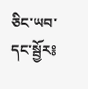ཅིང་ཡབ་དང་སྦྱོར༔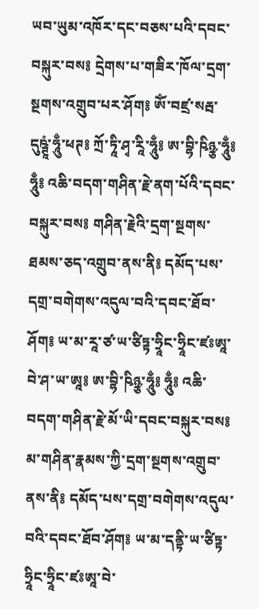ཡབ་ཡུམ་འཁོར་དང་བཅས་པའི་དབང་བསྐུར་བས༔ དྲེགས་པ་གཟིར་ཁོལ་དྲག་སྔགས་འགྲུབ་པར་ཤོག༔ ཨོཾ་བཛྲ་སརྦ་དུཥྚཱཾ་ཧཱུྃ་ཕཊ༔ ཀྲོ་ཏཱི་ཤྭ་རཱི་ཧཱུྃ༔ ཨ་བྷི་ཥིཉྩ་ཧཱུྃ༔ ཧཱུྃ༔ འཆི་བདག་གཤིན་རྗེ་ནག་པོའི་དབང་བསྐུར་བས༔ གཤིན་རྗེའི་དྲག་སྔགས་ཐམས་ཅད་འགྲུབ་ནས་ནི༔ དམོད་པས་དགྲ་བགེགས་འདུལ་བའི་དབང་ཐོབ་ཤོག༔ ཡ་མ་རཱ་ཙ་ཡ་ཙིཏྟ་ཧྲཱིང་ཧྲཱིང་ཛཿཨཱ་བེ་ཤ་ཡ་ཨཱ༔ ཨ་བྷི་ཥིཉྩ་ཧཱུྃ༔ ཧཱུྃ༔ འཆི་བདག་གཤིན་རྗེ་མོ་ཡི་དབང་བསྐུར་བས༔ མ་གཤིན་རྣམས་ཀྱི་དྲག་སྔགས་འགྲུབ་ནས་ནི༔ དམོད་པས་དགྲ་བགེགས་འདུལ་བའི་དབང་ཐོབ་ཤོག༔ ཡ་མ་དནྟི་ཡ་ཙིཏྟ་ཧྲཱིང་ཧྲཱིང་ཛཿཨཱ་བེ་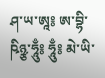ཤ་ཡ་ཨཱ༔ ཨ་བྷི་ཥིཉྩ་ཧཱུྃ༔ ཧཱུྃ༔ མེ་ཡི་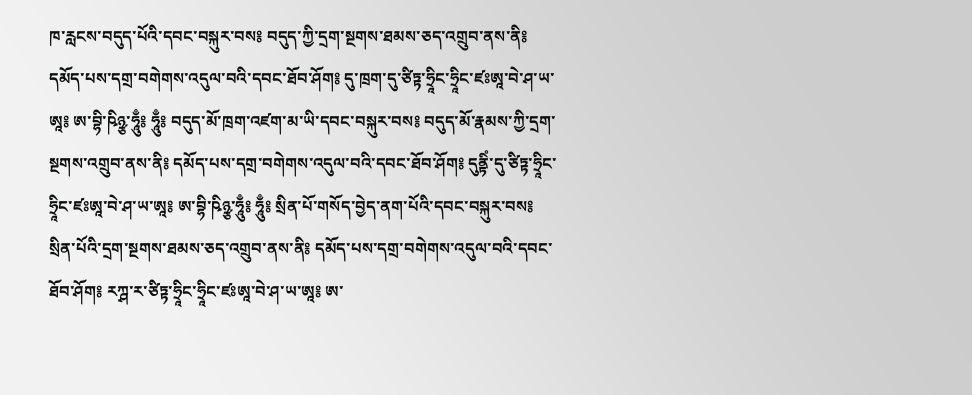ཁ་རླངས་བདུད་པོའི་དབང་བསྐུར་བས༔ བདུད་ཀྱི་དྲག་སྔགས་ཐམས་ཅད་འགྲུབ་ནས་ནི༔ དམོད་པས་དགྲ་བགེགས་འདུལ་བའི་དབང་ཐོབ་ཤོག༔ དུ་ཁྲག་དུ་ཙིཏྟ་ཧྲཱིང་ཧྲཱིང་ཛཿཨཱ་བེ་ཤ་ཡ་ཨཱ༔ ཨ་བྷི་ཥིཉྩ་ཧཱུྃ༔ ཧཱུྃ༔ བདུད་མོ་ཁྲག་འཛག་མ་ཡི་དབང་བསྐུར་བས༔ བདུད་མོ་རྣམས་ཀྱི་དྲག་སྔགས་འགྲུབ་ནས་ནི༔ དམོད་པས་དགྲ་བགེགས་འདུལ་བའི་དབང་ཐོབ་ཤོག༔ དུནྟིཾ་དུ་ཙིཏྟ་ཧྲཱིང་ཧྲཱིང་ཛཿཨཱ་བེ་ཤ་ཡ་ཨཱ༔ ཨ་བྷི་ཥིཉྩ་ཧཱུྃ༔ ཧཱུྃ༔ སྲིན་པོ་གསོད་བྱེད་ནག་པོའི་དབང་བསྐུར་བས༔ སྲིན་པོའི་དྲག་སྔགས་ཐམས་ཅད་འགྲུབ་ནས་ནི༔ དམོད་པས་དགྲ་བགེགས་འདུལ་བའི་དབང་ཐོབ་ཤོག༔ རཀྴ་ར་ཙིཏྟ་ཧྲཱིང་ཧྲཱིང་ཛཿཨཱ་བེ་ཤ་ཡ་ཨཱ༔ ཨ་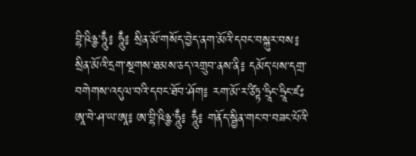བྷི་ཥིཉྩ་ཧཱུྃ༔ ཧཱུྃ༔ སྲིན་མོ་གསོད་བྱེད་ནག་མོའི་དབང་བསྐུར་བས༔ སྲིན་མོའི་དྲག་སྔགས་ཐམས་ཅད་འགྲུབ་ནས་ནི༔ དམོད་པས་དགྲ་བགེགས་འདུལ་བའི་དབང་ཐོབ་ཤོག༔ རག་མོ་ར་ཙིཏྟ་ཧྲཱིང་ཧྲཱིང་ཛཿཨཱ་བེ་ཤ་ཡ་ཨཱ༔ ཨ་བྷི་ཥིཉྩ་ཧཱུྃ༔ ཧཱུྃ༔ གནོད་སྦྱིན་གང་བ་བཟང་པོའི་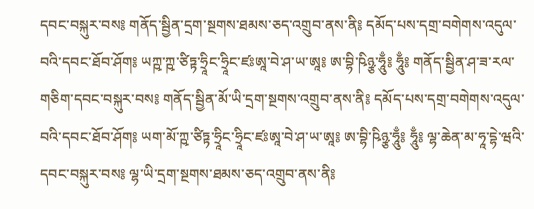དབང་བསྐུར་བས༔ གནོད་སྦྱིན་དྲག་སྔགས་ཐམས་ཅད་འགྲུབ་ནས་ནི༔ དམོད་པས་དགྲ་བགེགས་འདུལ་བའི་དབང་ཐོབ་ཤོག༔ ཡཀྵ་ཀྵ་ཙིཏྟ་ཧྲཱིང་ཧྲཱིང་ཛཿཨཱ་བེ་ཤ་ཡ་ཨཱ༔ ཨ་བྷི་ཥིཉྩ་ཧཱུྃ༔ ཧཱུྃ༔ གནོད་སྦྱིན་ཤ་ཟ་རལ་གཅིག་དབང་བསྐུར་བས༔ གནོད་སྦྱིན་མོ་ཡི་དྲག་སྔགས་འགྲུབ་ནས་ནི༔ དམོད་པས་དགྲ་བགེགས་འདུལ་བའི་དབང་ཐོབ་ཤོག༔ ཡག་མོ་ཀྵ་ཙིཏྟ་ཧྲཱིང་ཧྲཱིང་ཛཿཨཱ་བེ་ཤ་ཡ་ཨཱ༔ ཨ་བྷི་ཥིཉྩ་ཧཱུྃ༔ ཧཱུྃ༔ ལྷ་ཆེན་མ་ཧཱ་དྷེ་ཝའི་དབང་བསྐུར་བས༔ ལྷ་ཡི་དྲག་སྔགས་ཐམས་ཅད་འགྲུབ་ནས་ནི༔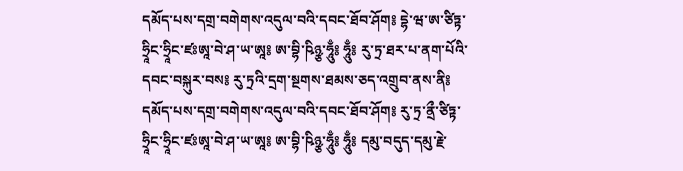དམོད་པས་དགྲ་བགེགས་འདུལ་བའི་དབང་ཐོབ་ཤོག༔ དྷེ་ཝ་ཨ་ཙིཏྟ་ཧྲཱིང་ཧྲཱིང་ཛཿཨཱ་བེ་ཤ་ཡ་ཨཱ༔ ཨ་བྷི་ཥིཉྩ་ཧཱུྃ༔ ཧཱུྃ༔ རུ་ཏྲ་ཐར་པ་ནག་པོའི་དབང་བསྐུར་བས༔ རུ་ཏྲའི་དྲག་སྔགས་ཐམས་ཅད་འགྲུབ་ནས་ནི༔ དམོད་པས་དགྲ་བགེགས་འདུལ་བའི་དབང་ཐོབ་ཤོག༔ རུ་ཏྲ་ནྲྀ་ཙིཏྟ་ཧྲཱིང་ཧྲཱིང་ཛཿཨཱ་བེ་ཤ་ཡ་ཨཱ༔ ཨ་བྷི་ཥིཉྩ་ཧཱུྃ༔ ཧཱུྃ༔ དམུ་བདུད་དམུ་རྗེ་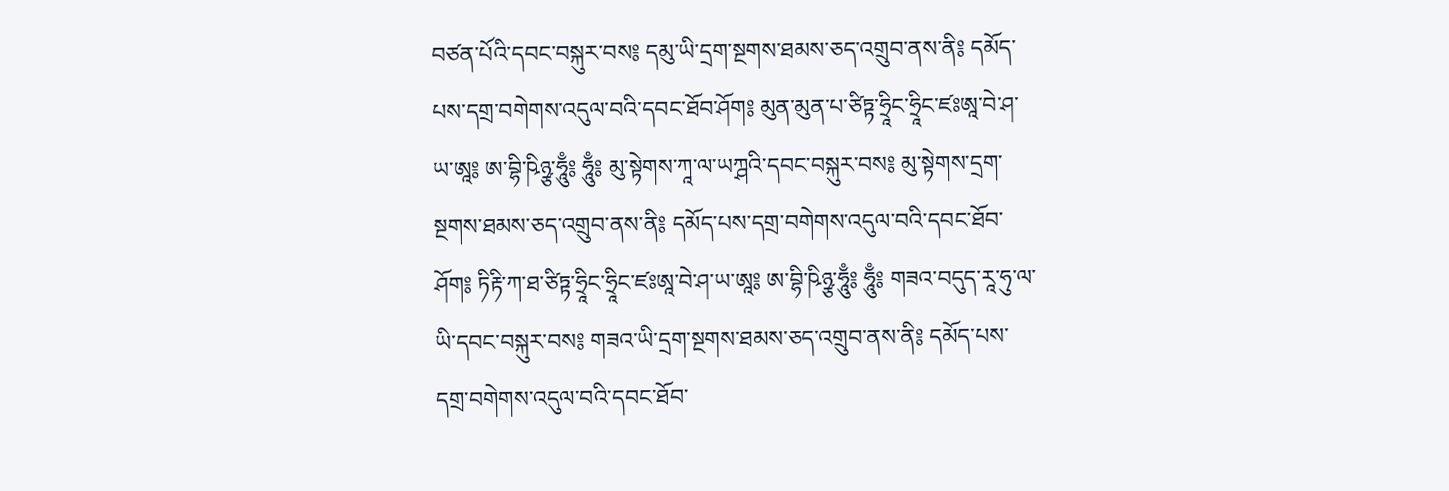བཙན་པོའི་དབང་བསྐུར་བས༔ དམུ་ཡི་དྲག་སྔགས་ཐམས་ཅད་འགྲུབ་ནས་ནི༔ དམོད་པས་དགྲ་བགེགས་འདུལ་བའི་དབང་ཐོབ་ཤོག༔ མུན་མུན་པ་ཙིཏྟ་ཧྲཱིང་ཧྲཱིང་ཛཿཨཱ་བེ་ཤ་ཡ་ཨཱ༔ ཨ་བྷི་ཥིཉྩ་ཧཱུྃ༔ ཧཱུྃ༔ མུ་སྟེགས་ཀཱ་ལ་ཡཀྴའི་དབང་བསྐུར་བས༔ མུ་སྟེགས་དྲག་སྔགས་ཐམས་ཅད་འགྲུབ་ནས་ནི༔ དམོད་པས་དགྲ་བགེགས་འདུལ་བའི་དབང་ཐོབ་ཤོག༔ ཏིརྟི་ཀ་ཐ་ཙིཏྟ་ཧྲཱིང་ཧྲཱིང་ཛཿཨཱ་བེ་ཤ་ཡ་ཨཱ༔ ཨ་བྷི་ཥིཉྩ་ཧཱུྃ༔ ཧཱུྃ༔ གཟའ་བདུད་རཱ་ཧུ་ལ་ཡི་དབང་བསྐུར་བས༔ གཟའ་ཡི་དྲག་སྔགས་ཐམས་ཅད་འགྲུབ་ནས་ནི༔ དམོད་པས་དགྲ་བགེགས་འདུལ་བའི་དབང་ཐོབ་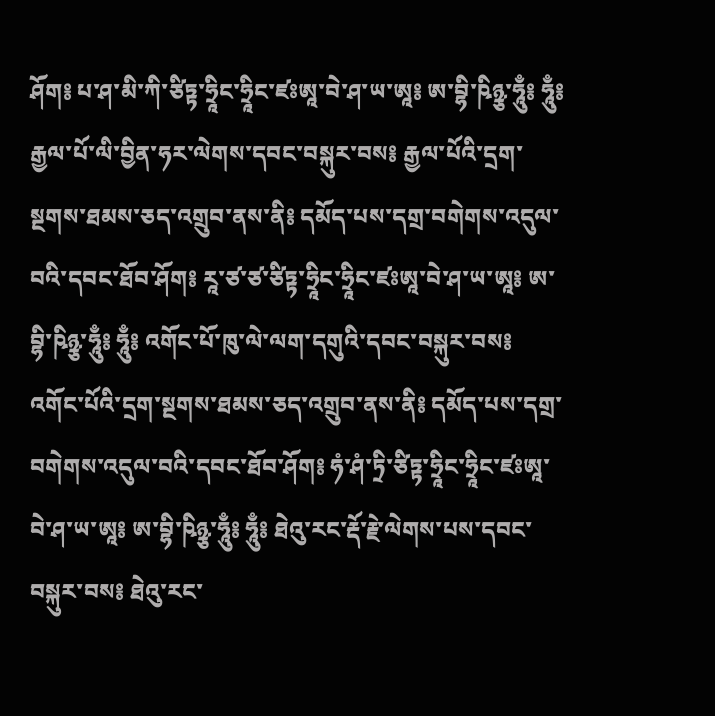ཤོག༔ པ་ཤ་མི་ཀི་ཙིཏྟ་ཧྲཱིང་ཧྲཱིང་ཛཿཨཱ་བེ་ཤ་ཡ་ཨཱ༔ ཨ་བྷི་ཥིཉྩ་ཧཱུྃ༔ ཧཱུྃ༔ རྒྱལ་པོ་ལི་བྱིན་ཧར་ལེགས་དབང་བསྐུར་བས༔ རྒྱལ་པོའི་དྲག་སྔགས་ཐམས་ཅད་འགྲུབ་ནས་ནི༔ དམོད་པས་དགྲ་བགེགས་འདུལ་བའི་དབང་ཐོབ་ཤོག༔ རཱ་ཙ་ཙ་ཙིཏྟ་ཧྲཱིང་ཧྲཱིང་ཛཿཨཱ་བེ་ཤ་ཡ་ཨཱ༔ ཨ་བྷི་ཥིཉྩ་ཧཱུྃ༔ ཧཱུྃ༔ འགོང་པོ་ཁུ་ལེ་ལག་དགུའི་དབང་བསྐུར་བས༔ འགོང་པོའི་དྲག་སྔགས་ཐམས་ཅད་འགྲུབ་ནས་ནི༔ དམོད་པས་དགྲ་བགེགས་འདུལ་བའི་དབང་ཐོབ་ཤོག༔ ཧཾ་ཤཾ་ཏྲི་ཙིཏྟ་ཧྲཱིང་ཧྲཱིང་ཛཿཨཱ་བེ་ཤ་ཡ་ཨཱ༔ ཨ་བྷི་ཥིཉྩ་ཧཱུྃ༔ ཧཱུྃ༔ ཐེའུ་རང་རྡོ་རྗེ་ལེགས་པས་དབང་བསྐུར་བས༔ ཐེའུ་རང་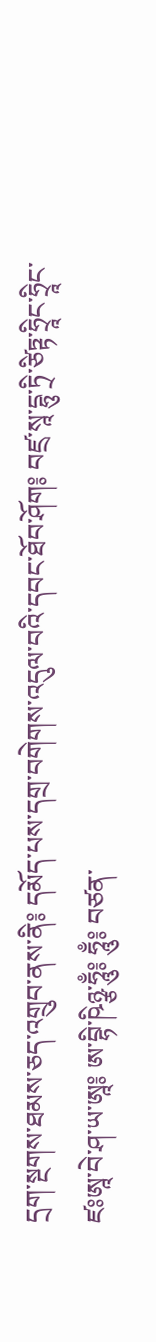དྲག་སྔགས་ཐམས་ཅད་འགྲུབ་ནས་ནི༔ དམོད་པས་དགྲ་བགེགས་འདུལ་བའི་དབང་ཐོབ་ཤོག༔ བཛྲ་སཱ་དྷུ་ཏྲི་ཙིཏྟ་ཧྲཱིང་ཧྲཱིང་ཛཿཨཱ་བེ་ཤ་ཡ་ཨཱ༔ ཨ་བྷི་ཥིཉྩ་ཧཱུྃ༔ ཧཱུྃ༔ བཙན་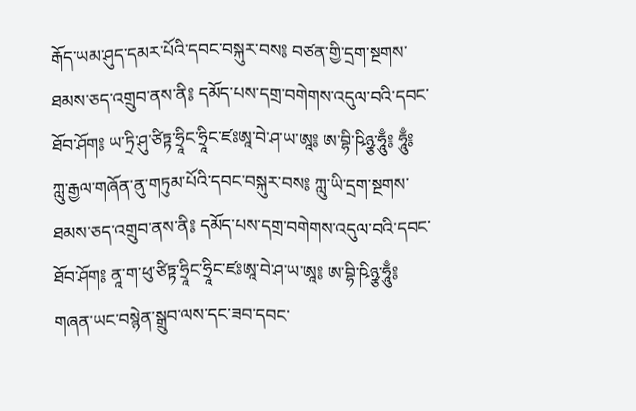རྒོད་ཡམ་ཤུད་དམར་པོའི་དབང་བསྐུར་བས༔ བཙན་གྱི་དྲག་སྔགས་ཐམས་ཅད་འགྲུབ་ནས་ནི༔ དམོད་པས་དགྲ་བགེགས་འདུལ་བའི་དབང་ཐོབ་ཤོག༔ ཡ་ཏྲི་ཤུ་ཙིཏྟ་ཧྲཱིང་ཧྲཱིང་ཛཿཨཱ་བེ་ཤ་ཡ་ཨཱ༔ ཨ་བྷི་ཥིཉྩ་ཧཱུྃ༔ ཧཱུྃ༔ ཀླུ་རྒྱལ་གཞོན་ནུ་གཏུམ་པོའི་དབང་བསྐུར་བས༔ ཀླུ་ཡི་དྲག་སྔགས་ཐམས་ཅད་འགྲུབ་ནས་ནི༔ དམོད་པས་དགྲ་བགེགས་འདུལ་བའི་དབང་ཐོབ་ཤོག༔ ནཱ་ག་ཕུ་ཙིཏྟ་ཧྲཱིང་ཧྲཱིང་ཛཿཨཱ་བེ་ཤ་ཡ་ཨཱ༔ ཨ་བྷི་ཥིཉྩ་ཧཱུྃ༔ གཞན་ཡང་བསྙེན་སྒྲུབ་ལས་དང་ཟབ་དབང་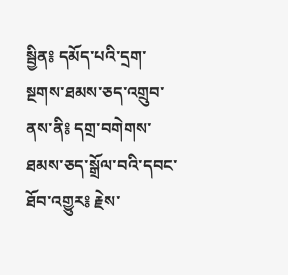སྦྱིན༔ དམོད་པའི་དྲག་སྔགས་ཐམས་ཅད་འགྲུབ་ནས་ནི༔ དགྲ་བགེགས་ཐམས་ཅད་སྒྲོལ་བའི་དབང་ཐོབ་འགྱུར༔ རྗེས་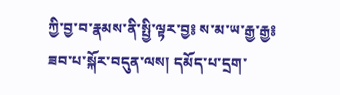ཀྱི་བྱ་བ་རྣམས་ནི་སྤྱི་ལྟར་བྱ༔ ས་མ་ཡ་རྒྱ་རྒྱ༔
ཟབ་པ་སྐོར་བདུན་ལས། དམོད་པ་དྲག་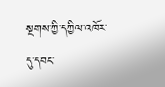སྔགས་ཀྱི་དཀྱིལ་འཁོར་དུ་དབང་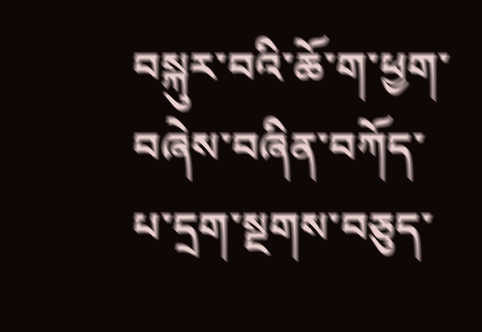བསྐུར་བའི་ཆོ་ག་ཕྱག་བཞེས་བཞིན་བཀོད་པ་དྲག་སྔགས་བཅུད་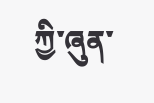ཀྱི་ཞུན་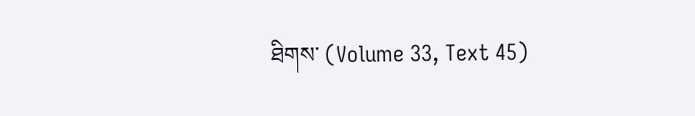ཐིགས་ (Volume 33, Text 45)